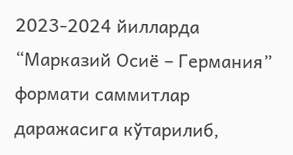2023-2024 йилларда “Марказий Осиё – Германия” формати саммитлар даражасига кўтарилиб,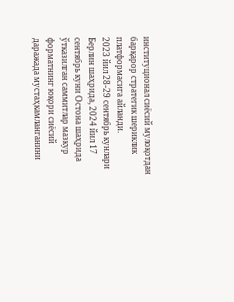институционал сиёсий мулоқотдан барқарор стратегик шериклик платформасига айланди.
2023 йил 28-29 сентябрь кунлари Берлин шаҳрида, 2024 йил 17 сентябрь куни Остона шаҳрида ўтказилган саммитлар мазкур форматнинг юқори сиёсий даражада мустаҳкамланганини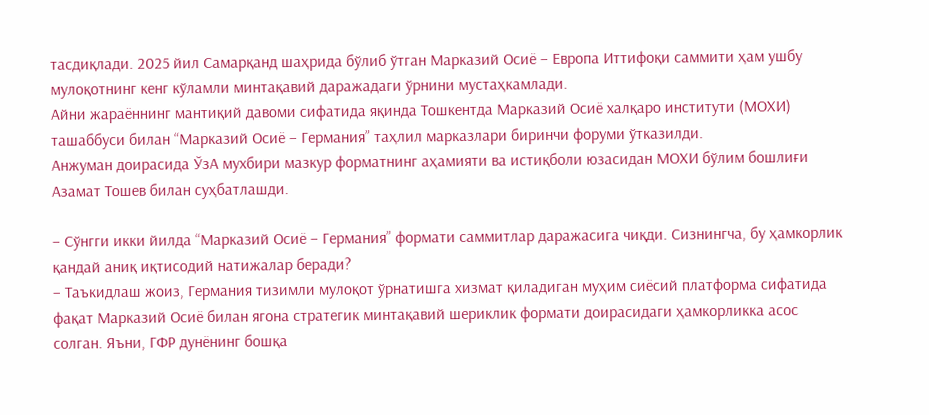тасдиқлади. 2025 йил Самарқанд шаҳрида бўлиб ўтган Марказий Осиё – Европа Иттифоқи саммити ҳам ушбу мулоқотнинг кенг кўламли минтақавий даражадаги ўрнини мустаҳкамлади.
Айни жараённинг мантиқий давоми сифатида яқинда Тошкентда Марказий Осиё халқаро институти (МОХИ) ташаббуси билан “Марказий Осиё – Германия” таҳлил марказлари биринчи форуми ўтказилди.
Анжуман доирасида ЎзА мухбири мазкур форматнинг аҳамияти ва истиқболи юзасидан МОХИ бўлим бошлиғи Азамат Тошев билан суҳбатлашди.

– Сўнгги икки йилда “Марказий Осиё – Германия” формати саммитлар даражасига чиқди. Сизнингча, бу ҳамкорлик қандай аниқ иқтисодий натижалар беради?
– Таъкидлаш жоиз, Германия тизимли мулоқот ўрнатишга хизмат қиладиган муҳим сиёсий платформа сифатида фақат Марказий Осиё билан ягона стратегик минтақавий шериклик формати доирасидаги ҳамкорликка асос солган. Яъни, ГФР дунёнинг бошқа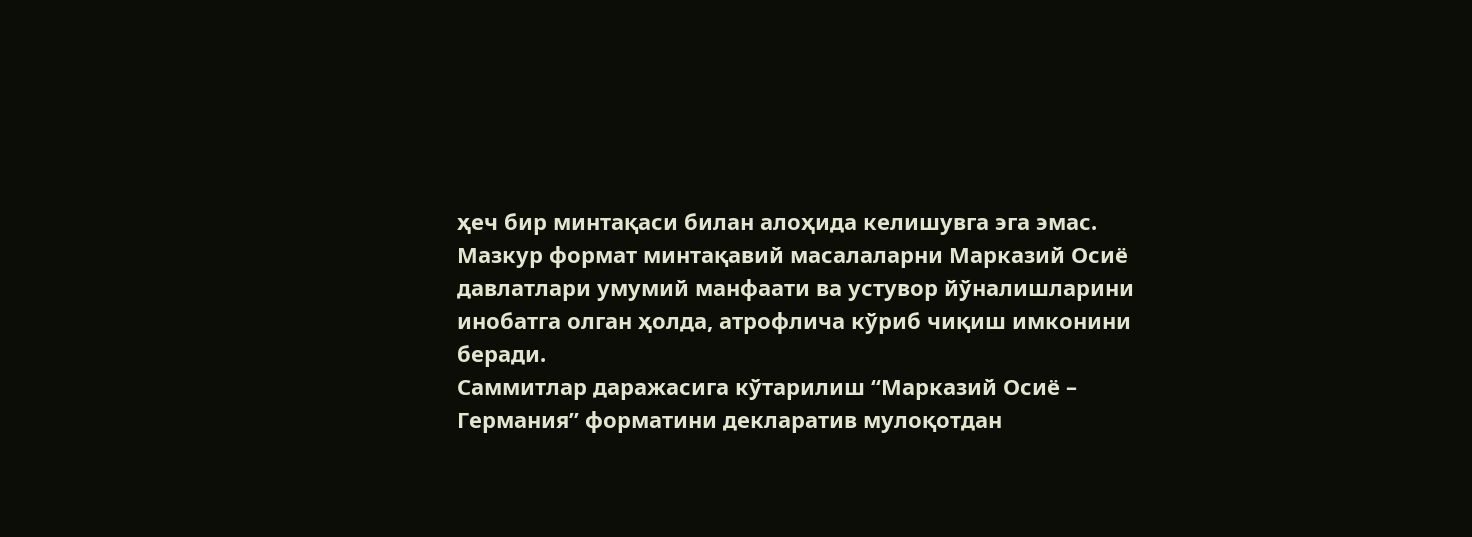ҳеч бир минтақаси билан алоҳида келишувга эга эмас. Мазкур формат минтақавий масалаларни Марказий Осиё давлатлари умумий манфаати ва устувор йўналишларини инобатга олган ҳолда, атрофлича кўриб чиқиш имконини беради.
Саммитлар даражасига кўтарилиш “Марказий Осиё – Германия” форматини декларатив мулоқотдан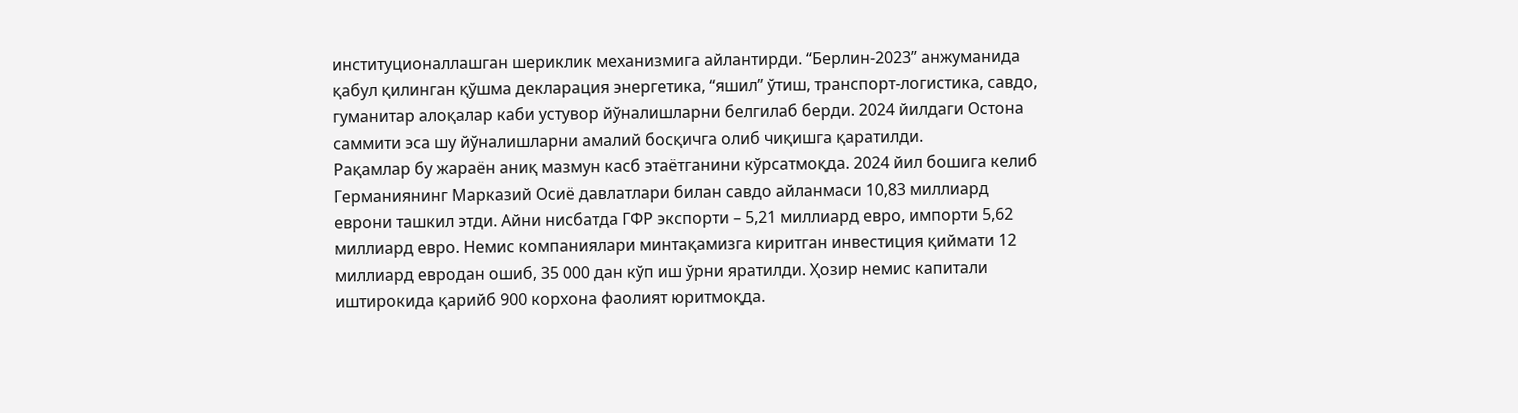институционаллашган шериклик механизмига айлантирди. “Берлин-2023” анжуманида қабул қилинган қўшма декларация энергетика, “яшил” ўтиш, транспорт-логистика, савдо, гуманитар алоқалар каби устувор йўналишларни белгилаб берди. 2024 йилдаги Остона саммити эса шу йўналишларни амалий босқичга олиб чиқишга қаратилди.
Рақамлар бу жараён аниқ мазмун касб этаётганини кўрсатмоқда. 2024 йил бошига келиб Германиянинг Марказий Осиё давлатлари билан савдо айланмаси 10,83 миллиард еврони ташкил этди. Айни нисбатда ГФР экспорти – 5,21 миллиард евро, импорти 5,62 миллиард евро. Немис компаниялари минтақамизга киритган инвестиция қиймати 12 миллиард евродан ошиб, 35 000 дан кўп иш ўрни яратилди. Ҳозир немис капитали иштирокида қарийб 900 корхона фаолият юритмоқда.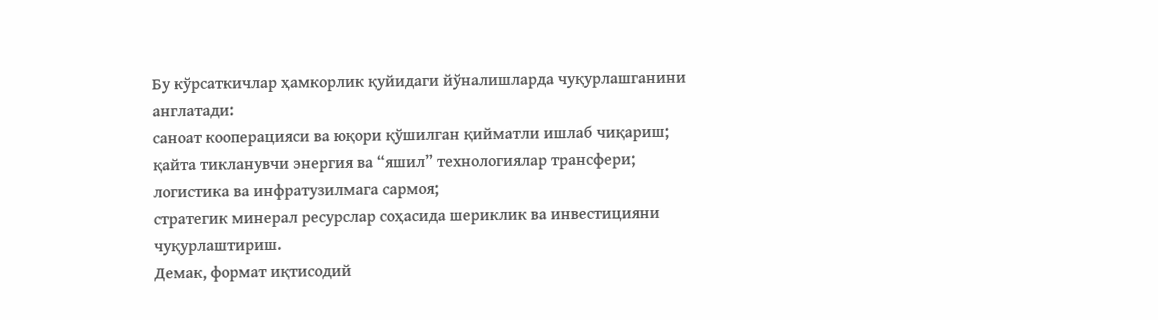Бу кўрсаткичлар ҳамкорлик қуйидаги йўналишларда чуқурлашганини англатади:
саноат кооперацияси ва юқори қўшилган қийматли ишлаб чиқариш;
қайта тикланувчи энергия ва “яшил” технологиялар трансфери;
логистика ва инфратузилмага сармоя;
стратегик минерал ресурслар соҳасида шериклик ва инвестицияни чуқурлаштириш.
Демак, формат иқтисодий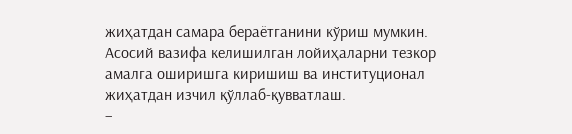жиҳатдан самара бераётганини кўриш мумкин. Асосий вазифа келишилган лойиҳаларни тезкор амалга оширишга киришиш ва институционал жиҳатдан изчил қўллаб-қувватлаш.
–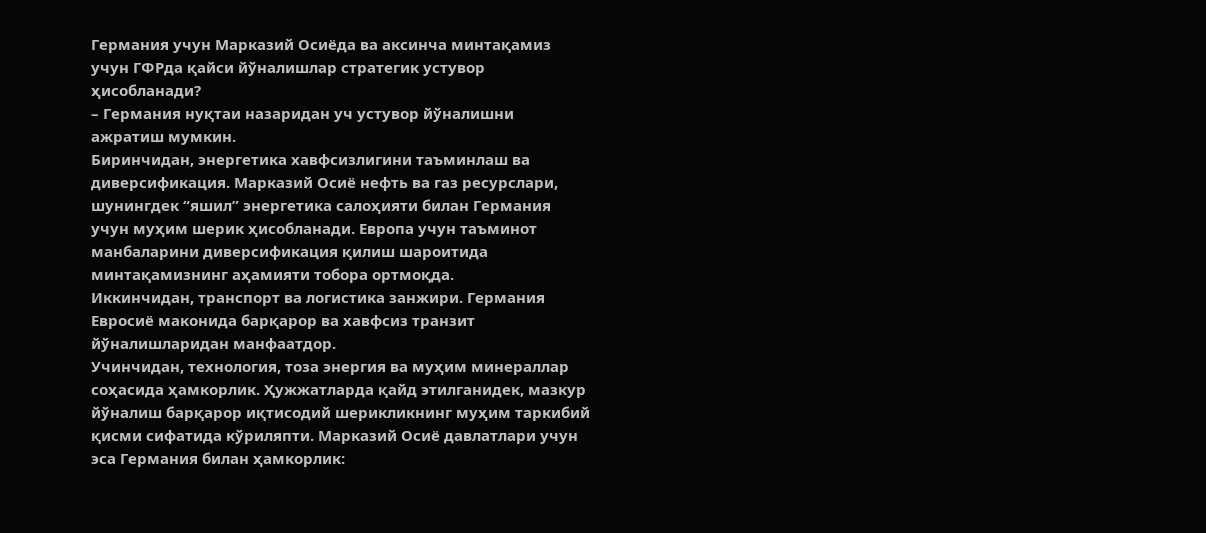Германия учун Марказий Осиёда ва аксинча минтақамиз учун ГФРда қайси йўналишлар стратегик устувор ҳисобланади?
– Германия нуқтаи назаридан уч устувор йўналишни ажратиш мумкин.
Биринчидан, энергетика хавфсизлигини таъминлаш ва диверсификация. Марказий Осиё нефть ва газ ресурслари, шунингдек “яшил” энергетика салоҳияти билан Германия учун муҳим шерик ҳисобланади. Европа учун таъминот манбаларини диверсификация қилиш шароитида минтақамизнинг аҳамияти тобора ортмоқда.
Иккинчидан, транспорт ва логистика занжири. Германия Евросиё маконида барқарор ва хавфсиз транзит йўналишларидан манфаатдор.
Учинчидан, технология, тоза энергия ва муҳим минераллар соҳасида ҳамкорлик. Ҳужжатларда қайд этилганидек, мазкур йўналиш барқарор иқтисодий шерикликнинг муҳим таркибий қисми сифатида кўриляпти. Марказий Осиё давлатлари учун эса Германия билан ҳамкорлик: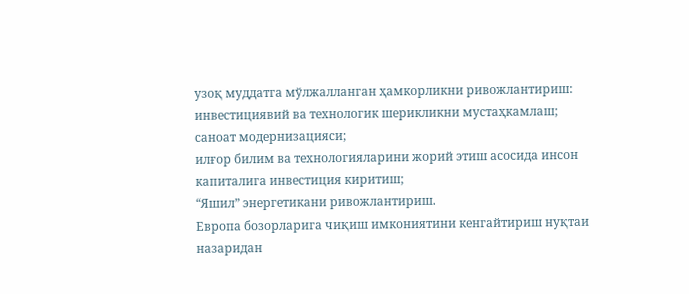узоқ муддатга мўлжалланган ҳамкорликни ривожлантириш:
инвестициявий ва технологик шерикликни мустаҳкамлаш;
саноат модернизацияси;
илғор билим ва технологияларини жорий этиш асосида инсон капиталига инвестиция киритиш;
“Яшил” энергетикани ривожлантириш.
Европа бозорларига чиқиш имкониятини кенгайтириш нуқтаи назаридан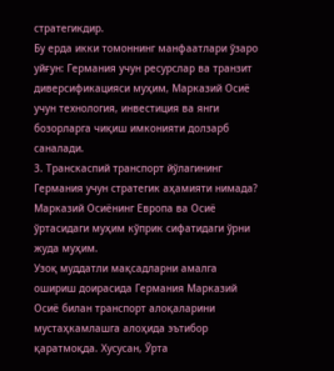стратегикдир.
Бу ерда икки томоннинг манфаатлари ўзаро уйғун: Германия учун ресурслар ва транзит диверсификацияси муҳим, Марказий Осиё учун технология, инвестиция ва янги бозорларга чиқиш имконияти долзарб саналади.
3. Транскаспий транспорт йўлагининг Германия учун стратегик аҳамияти нимада?
Марказий Осиёнинг Европа ва Осиё ўртасидаги муҳим кўприк сифатидаги ўрни жуда муҳим.
Узоқ муддатли мақсадларни амалга ошириш доирасида Германия Марказий Осиё билан транспорт алоқаларини мустаҳкамлашга алоҳида эътибор қаратмоқда. Хусусан, Ўрта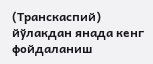(Транскаспий) йўлакдан янада кенг фойдаланиш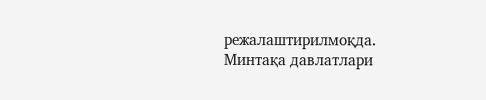режалаштирилмоқда. Минтақа давлатлари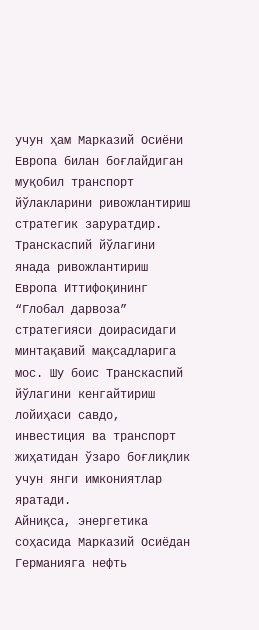учун ҳам Марказий Осиёни Европа билан боғлайдиган муқобил транспорт йўлакларини ривожлантириш стратегик заруратдир.
Транскаспий йўлагини янада ривожлантириш Европа Иттифоқининг “Глобал дарвоза” стратегияси доирасидаги минтақавий мақсадларига мос. Шу боис Транскаспий йўлагини кенгайтириш лойиҳаси савдо, инвестиция ва транспорт жиҳатидан ўзаро боғлиқлик учун янги имкониятлар яратади.
Айниқса, энергетика соҳасида Марказий Осиёдан Германияга нефть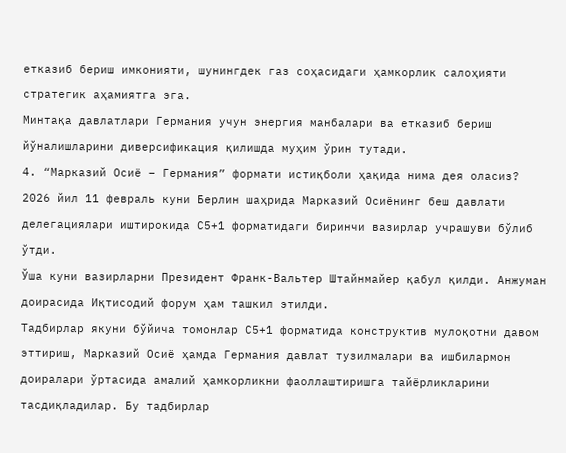етказиб бериш имконияти, шунингдек газ соҳасидаги ҳамкорлик салоҳияти стратегик аҳамиятга эга.
Минтақа давлатлари Германия учун энергия манбалари ва етказиб бериш йўналишларини диверсификация қилишда муҳим ўрин тутади.
4. “Марказий Осиё – Германия” формати истиқболи ҳақида нима дея оласиз?
2026 йил 11 февраль куни Берлин шаҳрида Марказий Осиёнинг беш давлати делегациялари иштирокида С5+1 форматидаги биринчи вазирлар учрашуви бўлиб ўтди.
Ўша куни вазирларни Президент Франк-Вальтер Штайнмайер қабул қилди. Анжуман доирасида Иқтисодий форум ҳам ташкил этилди.
Тадбирлар якуни бўйича томонлар С5+1 форматида конструктив мулоқотни давом эттириш, Марказий Осиё ҳамда Германия давлат тузилмалари ва ишбилармон доиралари ўртасида амалий ҳамкорликни фаоллаштиришга тайёрликларини тасдиқладилар. Бу тадбирлар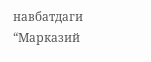навбатдаги “Марказий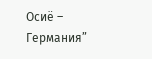Осиё – Германия”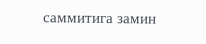саммитига замин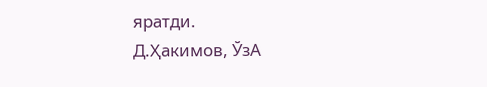яратди.
Д.Ҳакимов, ЎзА